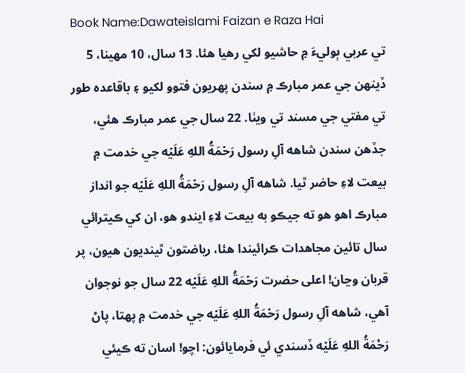Book Name:Dawateislami Faizan e Raza Hai
تي عربي ٻوليءَ ۾ حاشيو لکي رهيا هئا. 13 سال، 10 مهينا، 5 ڏينهن جي عمر مبارڪ ۾ سندن پهريون فتوو لکيو ۽ باقاعده طور تي مفتي جي مسند تي ويٺا. 22 سال جي عمر مبارڪ هئي، جڏهن سندن شاهه آلِ رسول رَحۡمَةُ اللهِ عَلَيۡه جي خدمت ۾ بيعت لاءِ حاضر ٿيا. شاهه آلِ رسول رَحۡمَةُ اللهِ عَلَيۡه جو انداز مبارڪ اهو هو ته جيڪو به بيعت لاءِ ايندو هو، ان کي ڪيترائي سال تائين مجاهدات ڪرائيندا هئا، رياضتون ٿينديون هيون، پر قربان وڃان! اعلى حضرت رَحۡمَةُ اللهِ عَلَيۡه 22 سال جو نوجوان آهي، شاهه آلِ رسول رَحۡمَةُ اللهِ عَلَيۡه جي خدمت ۾ پهتا، پاڻ رَحْمَةُ اللهِ عَلَيۡه ڏسندي ئي فرمايائون: اچو! اسان ته ڪيئي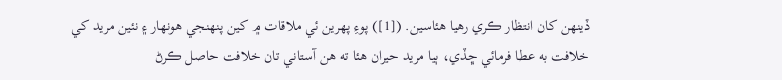ڏينهن کان انتظار ڪري رهيا هئاسين. ([1]) پوءِ پهرين ئي ملاقات ۾ کين پنهنجي هونهار ۽ نئين مريد کي خلافت به عطا فرمائي ڇڏي، ٻيا مريد حيران هئا ته هن آستاني تان خلافت حاصل ڪرڻ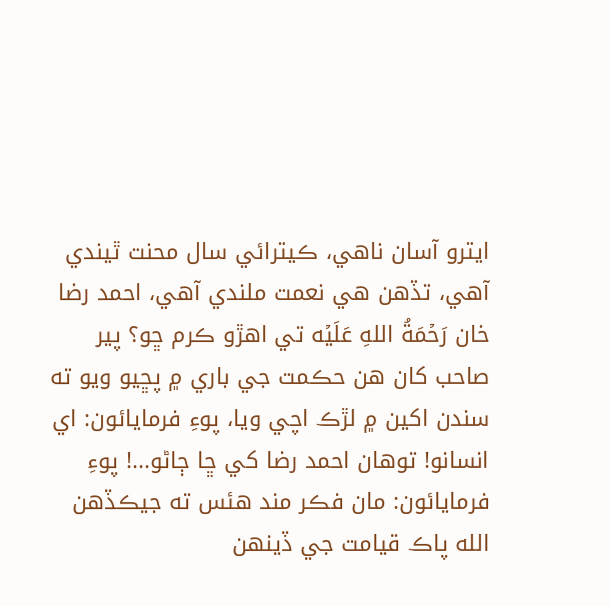ايترو آسان ناهي، ڪيترائي سال محنت ٿيندي آهي، تڏهن هي نعمت ملندي آهي، احمد رضا خان رَحۡمَةُ اللهِ عَلَيۡه تي اهڙو ڪرم ڇو؟ پير صاحب کان هن حڪمت جي باري ۾ پڇيو ويو ته سندن اکين ۾ لڙڪ اچي ويا، پوءِ فرمايائون: اي انسانو! توهان احمد رضا کي ڇا ڄاڻو...! پوءِ فرمايائون: مان فڪر مند هئس ته جيڪڏهن الله پاڪ قيامت جي ڏينهن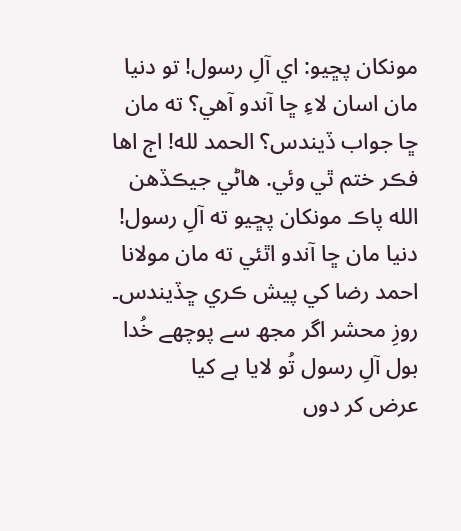مونکان پڇيو: اي آلِ رسول! تو دنيا مان اسان لاءِ ڇا آندو آهي؟ ته مان ڇا جواب ڏيندس؟ الحمد لله! اڄ اها فڪر ختم ٿي وئي. هاڻي جيڪڏهن الله پاڪ مونکان پڇيو ته آلِ رسول! دنيا مان ڇا آندو اٿئي ته مان مولانا احمد رضا کي پيش ڪري ڇڏيندس۔
روزِ محشر اگر مجھ سے پوچھے خُدا بول آلِ رسول تُو لایا ہے کیا
عرض کر دوں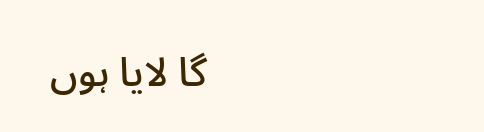گا لایا ہوں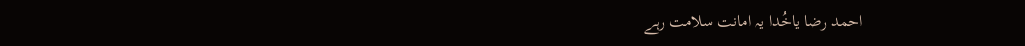احمد رضا یاخُدا یہ امانت سلامت رہے